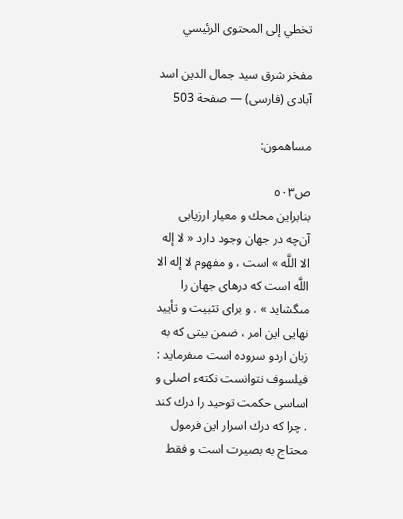تخطي إلى المحتوى الرئيسي

مفخر شرق سيد جمال الدين اسد آبادى (فارسى) — صفحة 503

مساهمون:

ص٥٠٣
بنابراين محك و معيار ارزيابى آن‌چه در جهان وجود دارد « لا إله الا اللَّه » است ، و مفهوم لا إله الا اللَّه است كه درهاى جهان را مىگشايد » . و براى تثبيت و تأييد نهايى اين امر ، ضمن بيتى كه به زبان اردو سروده است مىفرمايد : فيلسوف نتوانست نكتهء اصلى و اساسى حكمت توحيد را درك كند . چرا كه درك اسرار اين فرمول محتاج به بصيرت است و فقط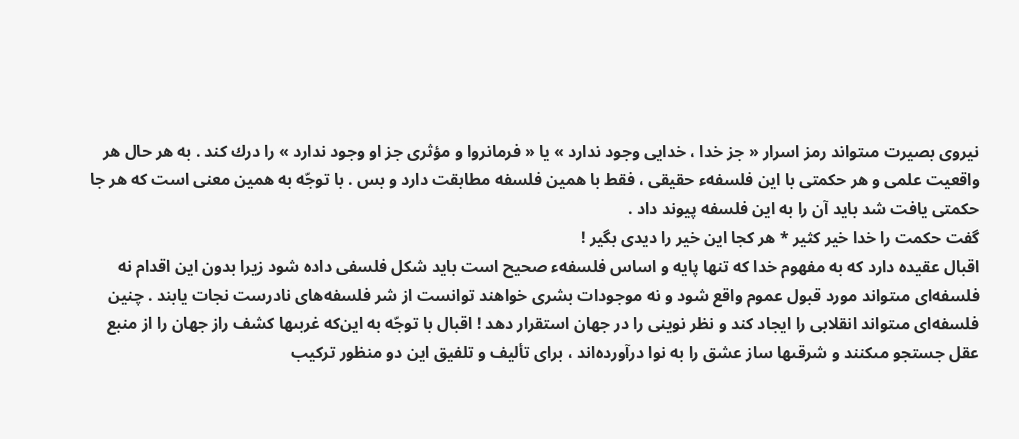نيروى بصيرت مىتواند رمز اسرار « جز خدا ، خدايى وجود ندارد » يا « فرمانروا و مؤثرى جز او وجود ندارد » را درك كند . به هر حال هر واقعيت علمى و هر حكمتى با اين فلسفهء حقيقى ، فقط با همين فلسفه مطابقت دارد و بس . با توجّه به همين معنى است كه هر جا حكمتى يافت شد بايد آن را به اين فلسفه پيوند داد .
گفت حكمت را خدا خير كثير * هر كجا اين خير را ديدى بگير !
اقبال عقيده دارد كه به مفهوم خدا كه تنها پايه و اساس فلسفهء صحيح است بايد شكل فلسفى داده شود زيرا بدون اين اقدام نه فلسفه‌اى مىتواند مورد قبول عموم واقع شود و نه موجودات بشرى خواهند توانست از شر فلسفه‌هاى نادرست نجات يابند . چنين فلسفه‌اى مىتواند انقلابى را ايجاد كند و نظر نوينى را در جهان استقرار دهد ! اقبال با توجّه به اين‌كه غربىها كشف راز جهان را از منبع عقل جستجو مىكنند و شرقىها ساز عشق را به نوا درآورده‌اند ، براى تأليف و تلفيق اين دو منظور تركيب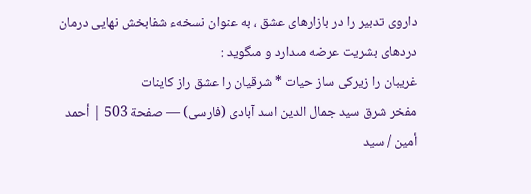داروى تدبير را در بازارهاى عشق ، به عنوان نسخهء شفابخش نهايى درمان دردهاى بشريت عرضه مىدارد و مىگويد :
غريبان را زيركى ساز حيات * شرقيان را عشق راز كاينات
مفخر شرق سيد جمال الدين اسد آبادى (فارسى) — صفحة 503 | أحمد أمين / سيد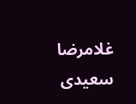غلامرضا سعيدى